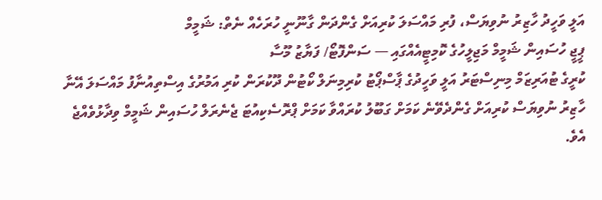އަލީ ވަހީދު ހާޒިރު ނުވިޔަސް، ފުރި މައްސަލަ ކުރިއަށް ގެންދަން ގާނޫނީ ހުރަހެއް ނެތް: ޝަމީމް
ޕީޖީ ހުސައިން ޝަމީމް މަޖިލީހުގެ ކޮމިޓީއެއްގައި — ސަންފޮޓޯ/ ފަޔާޒު މޫސާ
ކުރީގެ ޓުއަރިޒަމް މިނިސްޓަރު އަލީ ވަހީދުގެ ޕާސްޕޯޓު ކުރިމިނަލް ކޯޓުން ދޫކުރަން ކުރި އަމުރުގެ އިސްތިއުނާފު މައްސަލަ އޭނާ ހާޒިރު ނުވިޔަސް ކުރިއަށް ގެންދެވޭނެ ކަމަށް ގަބޫލު ކުރައްވާ ކަމަށް ޕްރޮސެކިއުޓަ ޖެނެރަލް ހުސައިން ޝަމީމް ވިދާޅުވެއްޖެ އެވެ.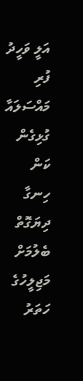އަލީ ވަހީދު ފުރި މައްސަލައާ ގުޅިގެން ކަން ހިނގާ ދިޔަގޮތް ބެލުމަށް މަޖިލީހުގެ ހަތަރު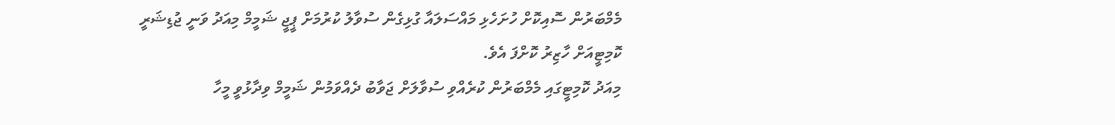މެމްބަރުން ސޮއިކޮށް ހުށަހެޅި މައްސަލައާ ގުޅިގެން ސުވާލު ކުރުމަށް ޕީޖީ ޝަމީމް މިއަދު ވަނީ ޖުޑިޝަރީ ކޮމިޓީއަށް ހާޒިރު ކޮށްފަ އެވެ.
މިއަދު ކޮމިޓީގައި މެމްބަރުން ކުރެއްވި ސުވާލަށް ޖަވާބު ދެއްވަމުން ޝަމީމް ވިދާޅުވީ މީހާ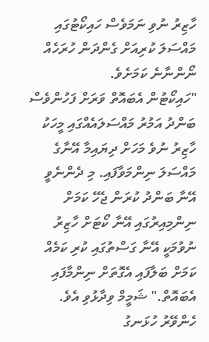ހާޒިރު ނުވި ނަމަވެސް ހައިކޯޓުގައި މައްސަލަ ކުރިއަށް ގެންދަން ހުރަހެއް ނޯންނާނެ ކަމަށެވެ.
"ހައިކޯޓުން އެބައޮތް ވަރަށް ފަހުންވެސް ބަންދު އަމުރު މައްސަލައެއްގައި މީހަކު ހާޒިރު ނުވެ މަހަށް ދިޔައިމާ އޭނާގެ މައްސަލަ ނިންމަވާފައި. މި ދެންނެވީ އޭނާ ބަންދު ކުރަން ޖެހޭ ކަމަށް ނިންމިއިރުގައި އޭނާ ކޯޓަށް ހާޒިރު ނުވުމަކީ އޭނާ ގަސްތުގައި ކުރި ކަމެއް ކަމަށް ބަލާފައި އެގޮތަށް ނިންމާފައި އެބައޮތް." ޝަމީމް ވިދާޅުވި އެވެ.
ހެންވޭރު ހުޅަނގު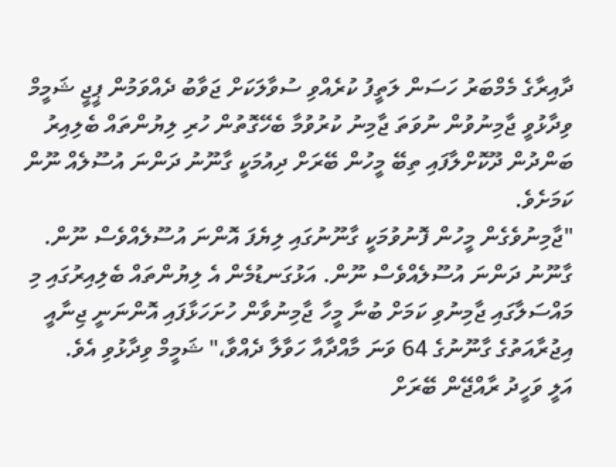ދާއިރާގެ މެމްބަރު ހަސަން ލަތީފު ކުރެއްވި ސުވާލަކަށް ޖަވާބު ދެއްވަމުން ޕީޖީ ޝަމީމް ވިދާޅުވީ ޖާމިނުވުން ނުވަތަ ޖާމިނު ކުރުވުމާ ބެހޭގޮތުން ހުރި ލިޔުންތައް ބެލިއިރު ބަންދުން ދޫކޮށްލާފައި ތިބޭ މީހުން ބޭރަށް ދިއުމަކީ ގާނޫނު ދަންނަ އުސޫލެއް ނޫން ކަމަށެވެ.
"ޖާމިނުވެގެން މީހުން ފޮނުވުމަކީ ގާނޫނުގައި ލިޔެފަ އޮންނަ އުސޫލެއްވެސް ނޫން. ގާނޫނު ދަންނަ އުސޫލެއްވެސް ނޫން. އަޅުގަނޑުމެން އެ ލިޔުންތައް ބެލިއިރުގައި މި މައްސަލާގައި ޖާމިނުވި ކަމަށް ބުނާ މީހާ ޖާމިނުވާން ހުށަހަޅާފައި އޮންނަނީ ޖިނާއީ އިޖުރާއަތުގެ ގާނޫނުގެ 64 ވަނަ މާއްދާއާ ހަވާލާ ދެއްވާ،" ޝަމީމް ވިދާޅުވި އެވެ.
އަލީ ވަހީދު ރާއްޖޭން ބޭރަށް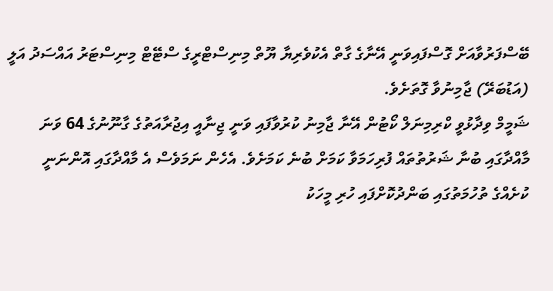ބޭސްފަރުވާއަށް ގޮސްފައިވަނީ އޭނާގެ ގާތް އެކުވެރިޔާ ޔޫތް މިނިސްޓްރީގެ ސްޓޭޓް މިނިސްޓަރު އައްސަދު އަލީ (އަޑުބަރޭ) ޖާމިނުވާ ގޮތަށެވެ.
ޝަމީމް ވިދާޅުވީ ކްރިމިނަލް ކޯޓުން އޭނާ ޖާމިނު ކުރުވާފައި ވަނީ ޖިނާއީ އިޖުރާއަތުގެ ގާނޫނުގެ 64 ވަނަ މާއްދާގައި ބުނާ ޝަރުތުތައް ފުރިހަމަވާ ކަމަށް ބުނެ ކަމަށެވެ. އެހެން ނަމަވެސް އެ މާއްދާގައި އޮންނަނީ ކުށެއްގެ ތުހުމަތުގައި ބަންދުކޮށްފައި ހުރި މީހަކު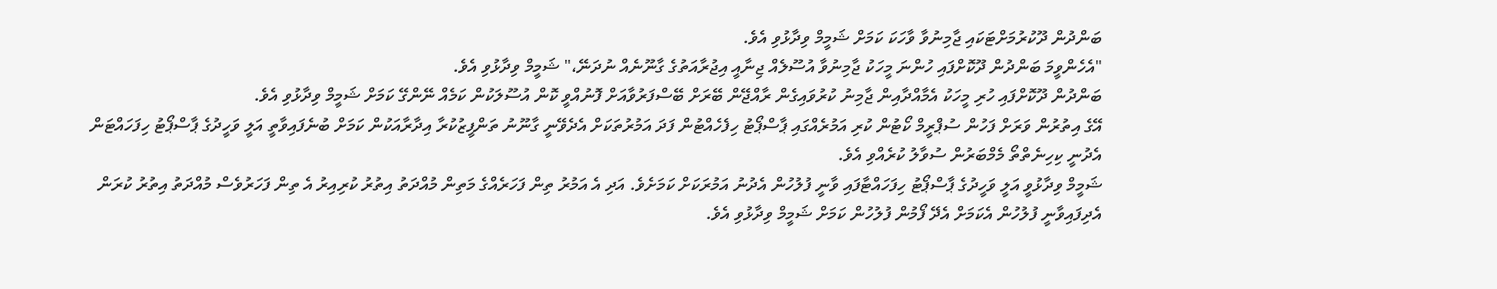ބަންދުން ދޫކުރުމަށްޓަކައި ޖާމިނުވާ ވާހަކަ ކަމަށް ޝަމީމް ވިދާޅުވި އެވެ.
"އެހެންވީމަ ބަންދުން ދޫކޮށްފައި ހުންނަ މީހަކު ޖާމިނުވާ އުސޫލެއް ޖިނާއީ އިޖުރާއަތުގެ ގާނޫނެއް ނުދަނޭ،" ޝަމީމް ވިދާޅުވި އެވެ.
ބަންދުން ދޫކޮށްފައި ހުރި މީހަކު އެމާއްދާއިން ޖާމިނު ކުރުވައިގެން ރާއްޖޭން ބޭރަށް ބޭސްފަރުވާއަށް ފޮނުއްވީ ކޮން އުސޫލަކުން ކަމެއް ނޭންގޭ ކަމަށް ޝަމީމް ވިދާޅުވި އެވެ.
އޭގެ އިތުރުން ވަރަށް ފަހުން ސުޕްރީމް ކޯޓުން ކުރި އަމުރެއްގައި ޕާސްޕޯޓު ހިފެހެއްޓުން ފަދަ އަމުރުތަކަށް އެދެވޭނީ ގާނޫނު ތަންފީޒުކުރާ އިދާރާއަކުން ކަމަށް ބުނެފައިވާތީ އަލީ ވަހީދުގެ ޕާސްޕޯޓު ހިފަހައްޓަން އެދުނީ ކިހިނެތްތޯ މެމްބަރުން ސުވާލު ކުރެއްވި އެވެ.
ޝަމީމް ވިދާޅުވީ އަލީ ވަހީދުގެ ޕާސްޕޯޓު ހިފަހައްޓާފައި ވާނީ ފުލުހުން އެދުނު އަމުރަކަށް ކަމަށެވެ. އަދި އެ އަމުރު ތިން ފަހަރެއްގެ މަތިން މުއްދަތު އިތުރު ކުރިއިރު އެ ތިން ފަހަރުވެސް މުއްދަތު އިތުރު ކުރަން އެދިފައިވާނީ ފުލުހުން އެކަމަށް އެދޭ ފޯމުން ފުލުހުން ކަމަށް ޝަމީމް ވިދާޅުވި އެވެ.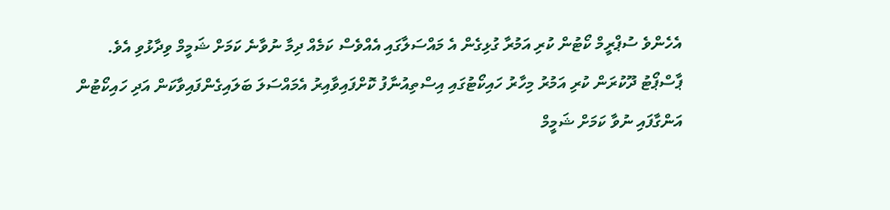އެހެންވެ ސުޕްރީމް ކޯޓުން ކުރި އަމުރާ ގުޅިގެން އެ މައްސަލާގައި އެއްވެސް ކަމެއް ދިމާ ނުވާނެ ކަމަށް ޝަމީމް ވިދާޅުވި އެވެ.
ޕާސްޕޯޓު ދޫކުރަން ކުރި އަމުރު މިހާރު ހައިކޯޓުގައި އިސްތިއުނާފު ކޮށްފައިވާއިރު އެމައްސަލަ ބަލައިގެންފައިވާކަން އަދި ހައިކޯޓުން އަންގާފައި ނުވާ ކަމަށް ޝަމީމް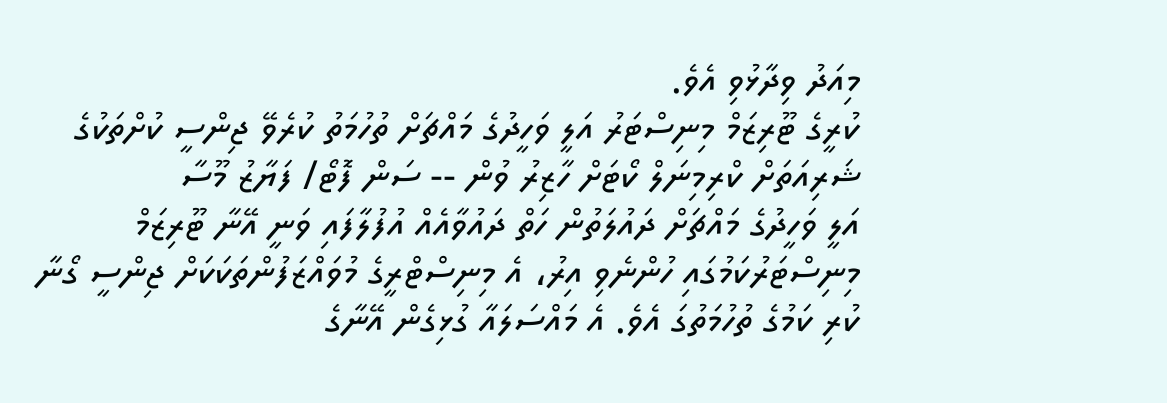މިއަދު ވިދާޅުވި އެވެ.
ކުރީގެ ޓޫރިޒަމް މިނިސްޓަރު އަލީ ވަހީދުގެ މައްޗަށް ތުހުމަތު ކުރެވޭ ޖިންސީ ކުށްތަކުގެ ޝަރިއަތަށް ކްރިމިނަލް ކޯޓަށް ހާޒިރު ވުން -- ސަން ފޮޓޯ/ ފަޔާޒު މޫސާ
އަލީ ވަހީދުގެ މައްޗަށް ދައުލަތުން ހަތް ދައުވާއެއް އުފުލާފައި ވަނީ އޭނާ ޓޫރިޒަމް މިނިސްޓަރުކަމުގައި ހުންނެވި އިރު، އެ މިނިސްޓްރީގެ މުވައްޒަފުންތަކަކަށް ޖިންސީ ގޯނާ ކުރި ކަމުގެ ތުހުމަތުގަ އެވެ. އެ މައްސަލައާ ގުޅިގެން އޭނާގެ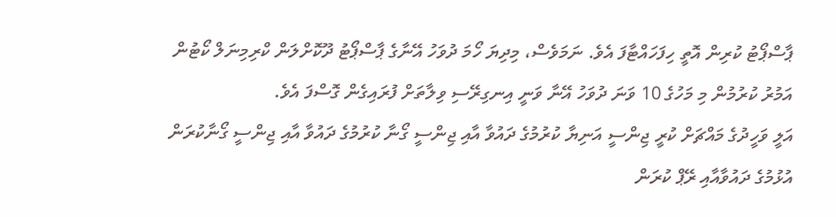ޕާސްޕޯޓު ކުރިން އޮތީ ހިފަހައްޓާފަ އެވެ. ނަމަވެސް، މިދިޔަ ހޯމަ ދުވަހު އޭނާގެ ޕާސްޕޯޓު ދޫކޮށްލަން ކްރިމިނަލް ކޯޓުން އަމުރު ކުރުމުން މި މަހުގެ 10 ވަނަ ދުވަހު އޭނާ ވަނީ އިނގިރޭސި ވިލާތަށް ފުރައިގެން ގޮސްފަ އެވެ.
އަލީ ވަހީދުގެ މައްޗަށް ކުރީ ޖިންސީ އަނިޔާ ކުރުމުގެ ދައުވާ އާއި ޖިންސީ ގޯނާ ކުރުމުގެ ދައުވާ އާއި ޖިންސީ ގޯނާކުރަން އުޅުމުގެ ދައުވާއާއި ރޭޕް ކުރަން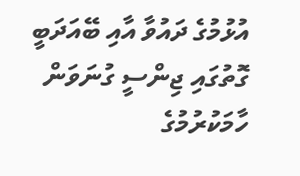އުޅުމުގެ ދައުވާ އާއި ބޭއަދަބީ ގޮތުގައި ޖިންސީ ގުނަވަން ހާމަކުރުމުގެ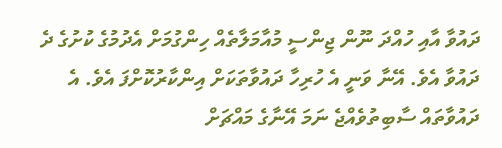ދައުވާ އާއި ހުއްދަ ނޫން ޖިންސީ މުއާމަލާތެއް ހިންގުމަށް އެދުމުގެ ކުށުގެ ދެ ދައުވާ އެވެ. އޭނާ ވަނީ އެ ހުރިހާ ދައުވާތަކަށް އިންކާރުކޮށްފަ އެވެ. އެ ދައުވާތައް ސާބިތުވެއްޖެ ނަމަ އޭނާގެ މައްޗަށް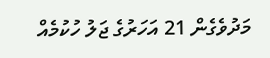މަދުވެގެން 21 އަހަރުގެ ޖަލު ހުކުމެއް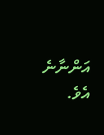އަންނާނެ އެވެ.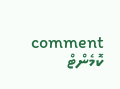comment ކޮމެންޓް